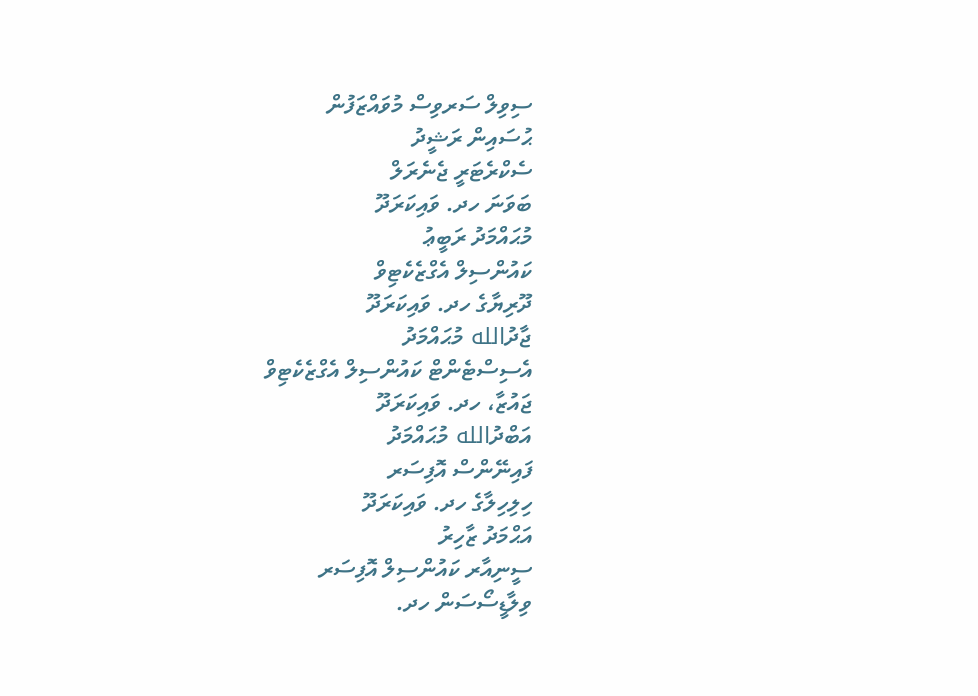ސިވިލް ސަރވިސް މުވައްޒަފުން
ޙުސައިން ރަޝީދު
ސެކްރެޓަރީ ޖެނެރަލް
ބަވަނަ ހދ. ވައިކަރަދޫ
މުޙައްމަދު ރަބީޢު
ކައުންސިލް އެގްޒެކެޓިވް
ދޫރިޔާގެ ހދ. ވައިކަރަދޫ
ޖާދުالله މުޙައްމަދު
އެސިސްޓެންޓް ކައުންސިލް އެގްޒެކެޓިވް
ޖައުޒާ، ހދ. ވައިކަރަދޫ
އަބްދުالله މުޙައްމަދު
ފައިނޭންސް އޮފިސަރ
ހިލިހިލާގެ ހދ. ވައިކަރަދޫ
އަޙްމަދު ޒާހިރު
ސީނިއާރ ކައުންސިލް އޮފިސަރ
ވިލާޑީސޯސަން ހދ.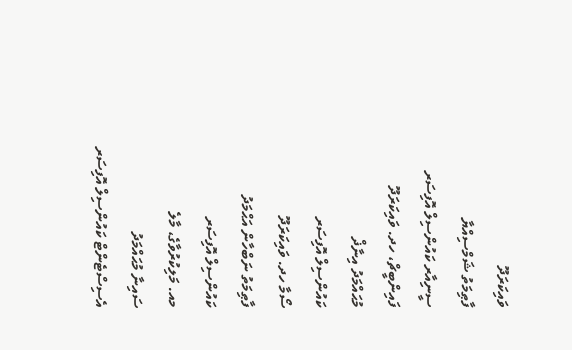ވައިކަރަދޫ
ފާޠިމަތު ޝަމްސިއްޔާ
ސީނިއާރ ކައުންސިލް އޮފިސަރ
ފައިންބީޗް، ހދ. ވައިކަރަދޫ
މުޙައްމަދު އިނާޛް
ކައުންސިލް އޮފިސަރ
ސޯމާ ހދ. ވައިކަރަދޫ
ފާޠިމަތު ނަބްހާން އަޙްމަދު
ކައުންސިލް އޮފިސަރ
މއ. މަލިކުރުވާގެ، މާލެ
ސައިނާ މުޙައްމަދު
އެސިސްޓެންޓް ކައުންސިލް އޮފިސަރ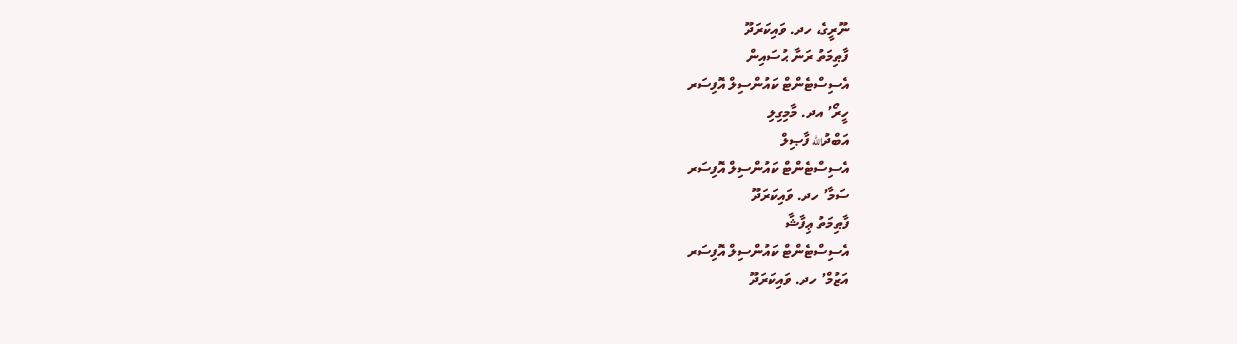ނޫރީގެ، ހދ. ވައިކަރަދޫ
ފާޠިމަތު ރަނާ ޙުސައިން
އެސިސްޓެންޓް ކައުންސިލް އޮފިސަރ
ހީރޯ’ އދ. މާމިގިލި
އަބްދުالله ފާޞިލް
އެސިސްޓެންޓް ކައުންސިލް އޮފިސަރ
ސަމާ’ ހދ. ވައިކަރަދޫ
ފާޠިމަތު ޢިފާޝާ
އެސިސްޓެންޓް ކައުންސިލް އޮފިސަރ
އަޒުމް’ ހދ. ވައިކަރަދޫ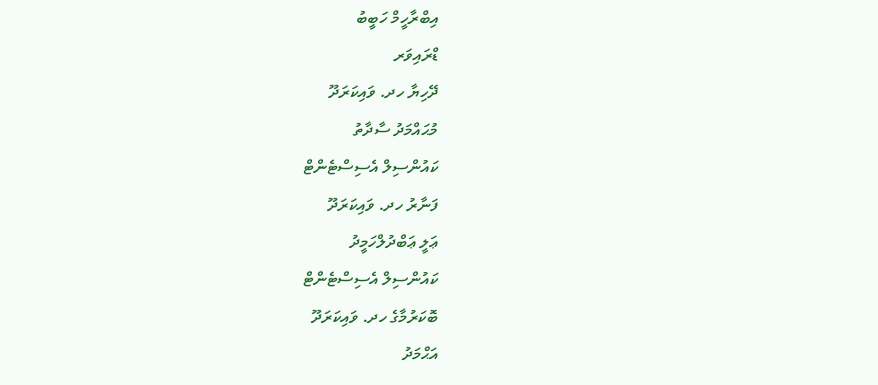އިބްރާހީމް ހަބީބު
ޑްރައިވަރ
ދޭހިޔާ ހދ. ވައިކަރަދޫ
މުޙައްމަދު ސާދާތު
ކައުންސިލް އެސިސްޓެންޓް
ފަނާރު ހދ. ވައިކަރަދޫ
ޢަލީ ޢަބްދުލްހަމީދު
ކައުންސިލް އެސިސްޓެންޓް
ބޮކަރުމާގެ ހދ. ވައިކަރަދޫ
އަޙްމަދު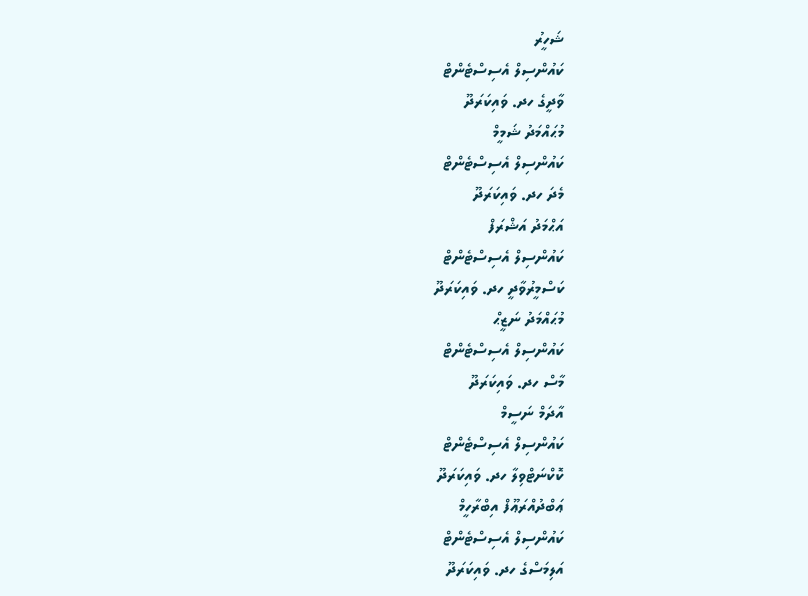ޝަހީރު
ކައުންސިލް އެސިސްޓެންޓް
ވާދީގެ ހދ. ވައިކަރަދޫ
މުޙައްމަދު ޝަމީމް
ކައުންސިލް އެސިސްޓެންޓް
މެދަ ހދ. ވައިކަރަދޫ
އަޙްމަދު އަޝްރަފް
ކައުންސިލް އެސިސްޓެންޓް
ކަސްމީރުވާދީ ހދ. ވައިކަރަދޫ
މުޙައްމަދު ނަޒީޙް
ކައުންސިލް އެސިސްޓެންޓް
މާސް ހދ. ވައިކަރަދޫ
އާދަމް ނަސީމް
ކައުންސިލް އެސިސްޓެންޓް
ކޮކްނަޓްވިލާ ހދ. ވައިކަރަދޫ
ޢަބްދުއްރަޢޫފް އިބްރާހީމް
ކައުންސިލް އެސިސްޓެންޓް
އަލިމަސްގެ ހދ. ވައިކަރަދޫ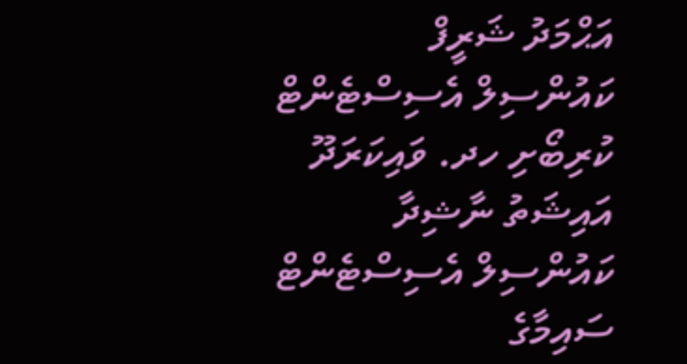އަޙްމަދު ޝަރީފް
ކައުންސިލް އެސިސްޓެންޓް
ކުރިބޯށި ހދ. ވައިކަރަދޫ
އައިޝަތު ނާޝިދާ
ކައުންސިލް އެސިސްޓެންޓް
ސައިމާގެ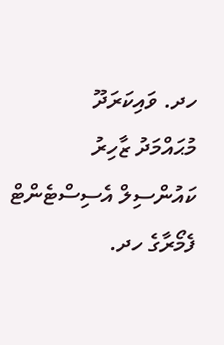ހދ. ވައިކަރަދޫ
މުޙައްމަދު ޒާހިރު
ކައުންސިލް އެސިސްޓެންޓް
ފެމޯރާގެ ހދ.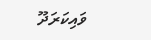ވައިކަރަދޫ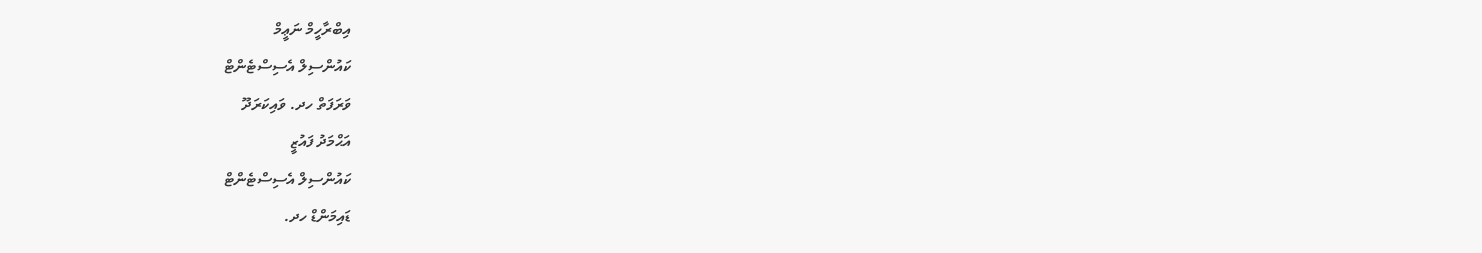އިބްރާހީމް ނަޢީމް
ކައުންސިލް އެސިސްޓެންޓް
ވަރަފަތް ހދ. ވައިކަރަދޫ
އަޙްމަދު ފައުޒީ
ކައުންސިލް އެސިސްޓެންޓް
ޑައިމަންޑް ހދ.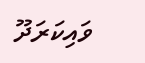ވައިކަރަދޫ